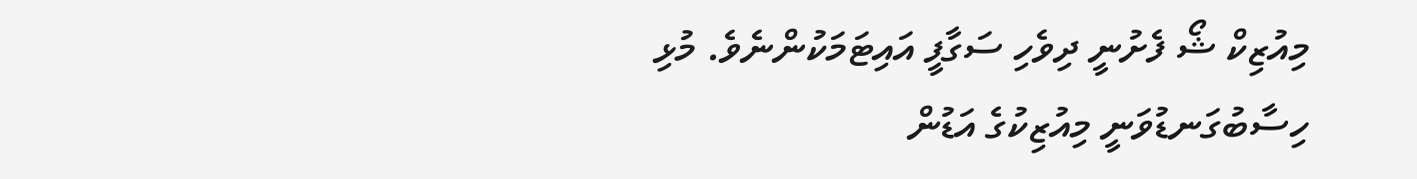މިއުޒިކް ޝޯ ފެށުނީ ދިވެހި ސަގާފީ އައިޓަމަކުންނެވެ. މުޅި ހިސާބުގަނޑުވަނީ މިއުޒިކުގެ އަޑުން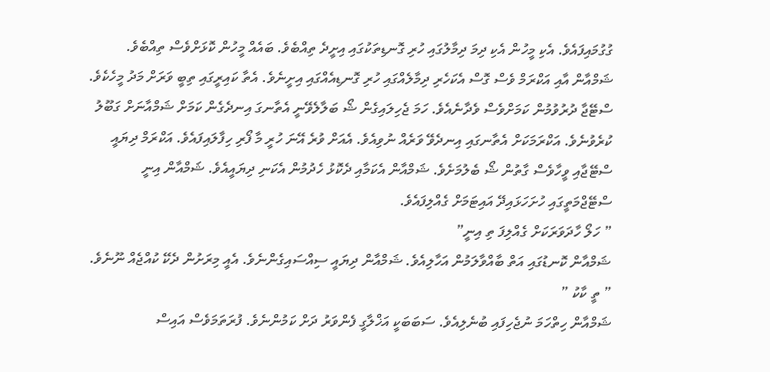ގުގުމައިފައެވެ. އެކި މީހުން އެކި ދިމަ ދިމާލުގައި ހުރި ގޮނޑިތަކުގައި އިށީދެ ތިއްބެވެ. ބައެއް މީހުން ކޮޅަށްވެސް ތިއްބެވެ. ޝަމްއާން އާއި އަކްރަމް ވެސް ގޮސް އެކަހެރި ދިމާލެއްގައި ހުރި ގޮނޑިއެއްގައި އިށީނެވެ. އެތާ ކައިރީގައި ތިބީ ވަރަށް މަދު މީހެކެވެ. ސްޓޭޖާ ދުރުވުމުން ކަމަށްވެސް ވެދާނެއެވެ. ހަމަ ޖެހިލައިގެން ޝޯ ބަލާލެވޭނީ އެތާނގަ އިނދެގެން ކަމަށް ޝަމްއާނަށް ގަބޫލު ކުރެވުނެވެ. އަކްރަމަކަށް އެތާނގައި އިނދެވޭ ވަރެއް ނުވިއެވެ. އެއަށް ވުރެ އޭނަ ހުރީ މާ ފޯރި ހިފާލައިފައެވެ. އަކްރަމް ދިޔައީ ސްޓޭޖާއި ވީހާވެސް ގާތުން ޝޯ ބެލުމަށެވެ. ޝަމްއާން އެކަމާއި ދެކޮޅު ހެދުމުން އެކަނި ދިޔައީއެވެ. ޝަމްއާން އިނީ ސްޓޭޖްމަތީގައި ހުށަހަޅައިދޭ އައިޓަމަށް ގެއްލިފައެވެ.
” ހަލޯ ހާދަވަރަކަށް ގެއްލިފަ ތި އިނީ”
ޝަމްއާން ކޮނޑުގައި އަތް ބާއްވާލަމުން އަހާލިއެވެ. ޝަމްއާން ދިޔައީ ސިއްސައިގެންނެވެ. އެއީ މިރަށުން ދެކޭ ކުއްޖެއް ނޫނެވެ.
” ތީ ކާކު ”
ޝަމްއާން ހިތްހަމަ ނުޖެހިފައި ބުނެލިއެވެ. ސަބަބަކީ އަޚްލާގީ ފެންވަރު ދަށް ކަމުންނެވެ. ފުރަތަމަވެސް އައިސް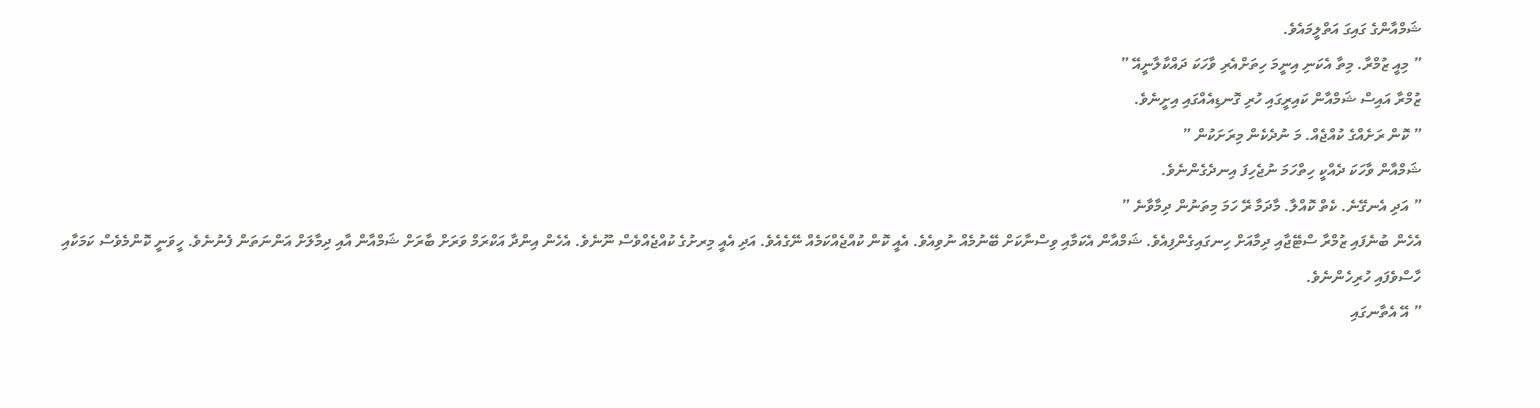ޝަމްއާންގެ ގައިގަ އަތްލީމައެވެ.
” މިއީ ޒުމްރާ. މިތާ އެކަނި އިނީމަ ހިތަށްއެރި ވާހަކަ ދައްކާލާނީއޭ ”
ޒުމްރާ އައިސް ޝަމްއާން ކައިރީގައި ހުރި ގޮނޑިއެއްގައި އިށީނެވެ.
” ކޮން ރަށެއްގެ ކުއްޖެއް. މަ ނުދެކެން މިރަށަކުން ”
ޝަމްއާން ވާހަކަ ދެއްކީ ހިތްހަމަ ނުޖެހިފަ އިނދެގެންނެވެ.
” އަދި އެނގޭނެ. ކެތް ކޮއްލާ. މާދަމާ ރޭ ހަމަ މިތަނުން ދިމާވާނެ ”
އެހެން ބުނެފައި ޒުމްރާ ސްޓޭޖާއި ދިމާއަށް ހިނގައިގެންފިއެވެ. ޝަމްއާން އެކަމާއި ވިސްނާކަށް ބޭނުމެއް ނުވިއެވެ. އެއީ ކޮން ކުއްޖެއްކަމެއް ނޭގެއެވެ. އަދި އެއީ މިރށުގެ ކުއްޖެއްވެސް ނޫނެވެ. އެހެން އިންދާ އަކްރަމް ވަރަށް ބާރަށް ޝަމްއާން އާއި ދިމާލަށް އަންނަތަން ފެނުނެވެ. ހީވަނީ ކޮންމެވެސް ކަމަކާއި ހާސްވެފައި ހުރިހެންނެވެ.
” އޭ އެތާނގައި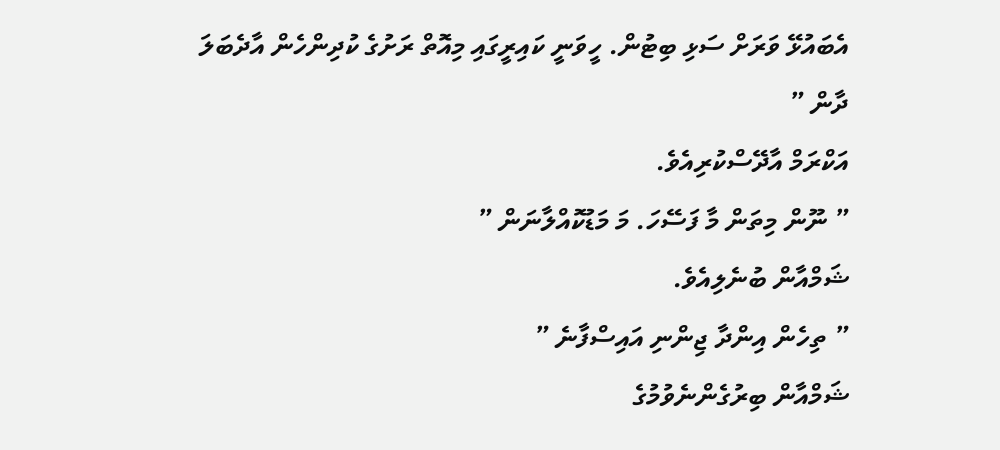އެބައުޅޭ ވަރަށް ސަޅި ބިޓުން. ހީވަނީ ކައިރީގައި މިއޮތް ރަށުގެ ކުދިންހެން އާދެބަލަ ދާން ”
އަކްރަމް އާދޭސްކުރިއެވެ.
” ނޫން މިތަން މާ ފަސޭހަ. މަ މަޑުކޮއްލާނަން ”
ޝަމްއާން ބުނެލިއެވެ.
” ތިހެން އިންދާ ޖިންނި އައިސްފާނެ ”
ޝަމްއާން ބިރުގެންނެވުމުގެ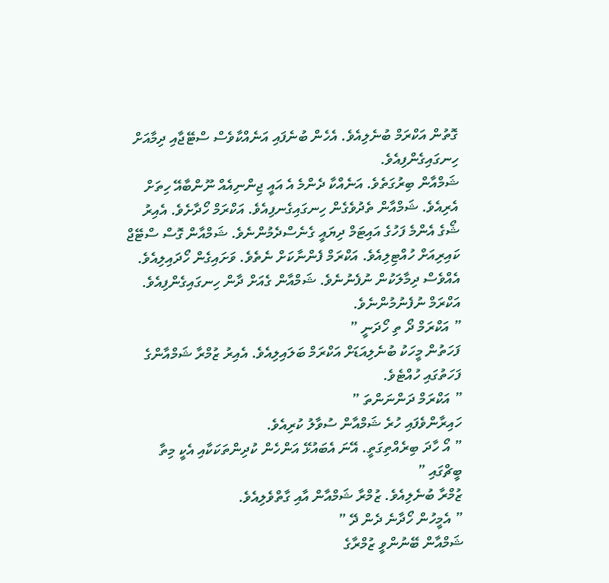ގޮތުން އަކްރަމް ބުނެލިއެވެ. އެހެން ބުނެފައި އަނެއްކާވެސް ސްޓޭޖާއި ދިމާއަށް ހިނގައިގެންފިއެވެ.
ޝަމްއާން ބިރުގަތެވެ. އަނެއްކާ ދެންމެ އެ އައީ ޖިންނިއެއް ނޫންބާއޭ ހިތަށް އެރިއެވެ. ޝަމްއާން ތެދުވެގެން ހިނގައިގެނފިއެވެ. އަކްރަމް ހޯދާށެވެ. އެއިރު ޝޯގެ އެންމެ ފަހުގެ އައިޓަމް ދިޔައީ ގެނެސްދެމުންނެވެ. ޝަމްއާން ގޮސް ސްޓޭޖް ކައިރިއަށް ހުއްޓިލިއެވެ. އަކްރަމް ފެންނާކަށް ނެތެވެ. ވަށައިގެން ހޯދައިލިއެވެ. އެއްވެސް ދިމާލަކުން ނުފެނުނެވެ. ޝަމްއާން ގެއަށް ދާން ހިނގައިގެންފިއެވެ. އަކްރަމް ނުފެނުމުންނެވެ.
” އަކްރަމް ދޯ ތި ހޯދަނީ ”
ފަހަތުން މީހަކު ބުނެލިއަޑަށް އަކްރަމް ބަލައިލިއެވެ. އެއިރު ޒުމްރާ ޝަމްއާންގެ ފަހަތުގައި ހުއްޓެވެ.
” އަކްރަމް ދަންނަންތަ ”
ހައިރާންވެފައި ހުރެ ޝަމްއާން ސުވާލު ކުރިއެވެ.
” އޯ ހާދަ ބިރެއްތިގަތީ. އޭނަ އެބައުޅޭ އަންހެން ކުދިންތަކަކާއި އެކީ މިތާ ބީޗްގައި ”
ޒުމްރާ ބުނެލިއެވެ. ޒުމްރާ ޝަމްއާން އާއި ގާތްވެލިއެވެ.
” އެމީހުން ހޯދާނެ ދެން ދޭ ”
ޝަމްއާން ބޭނުންވީ ޒުމްރާގެ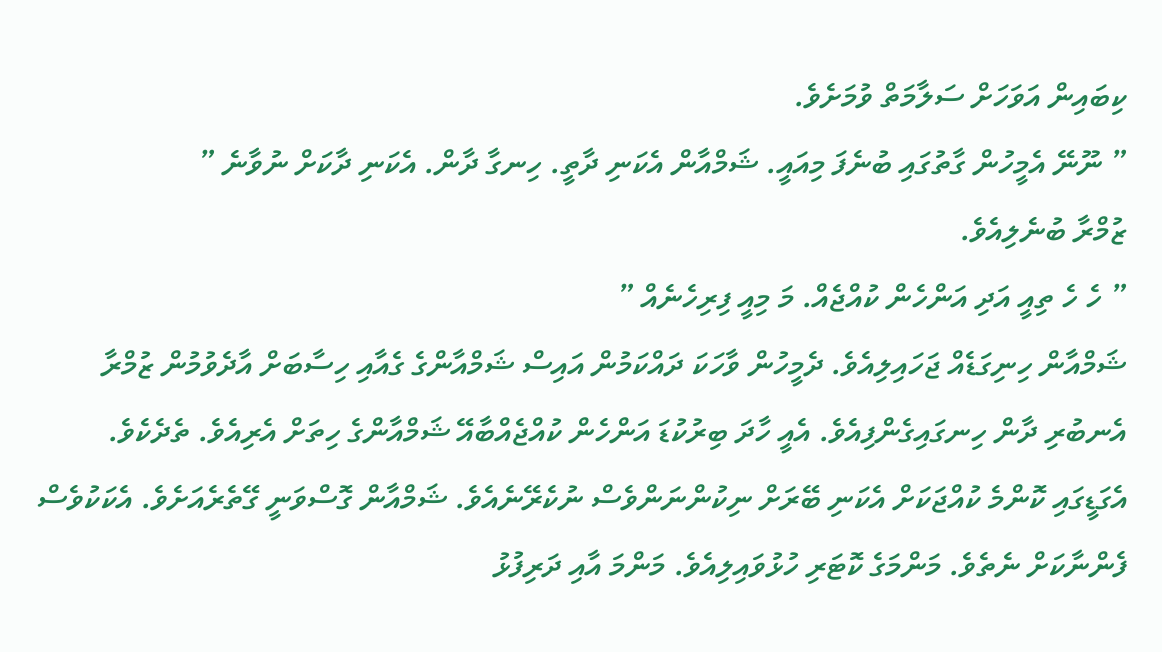ކިބައިން އަވަހަށް ސަލާމަތް ވުމަށެވެ.
” ނޫނޭ އެމީހުން ގާތުގައި ބުނެފަ މިއައީ. ޝަމްއާން އެކަނި ދާތީ. ހިނގާ ދާން. އެކަނި ދާކަށް ނުވާނެ ”
ޒުމްރާ ބުނެލިއެވެ.
” ހެ ހެ ތިއީ އަދި އަންހެން ކުއްޖެއް. މަ މިއީ ފިރިހެނެއް ”
ޝަމްއާން ހިނިގަޑެއް ޖަހައިލިއެވެ. ދެމީހުން ވާހަކަ ދައްކަމުން އައިސް ޝަމްއާންގެ ގެއާއި ހިސާބަށް އާދެވުމުން ޒުމްރާ އެނބުރި ދާން ހިނގައިގެންފިއެވެ. އެއީ ހާދަ ބިރުކުޑަ އަންހެން ކުއްޖެއްބާއޭ ޝަމްއާންގެ ހިތަށް އެރިއެވެ. ތެދެކެވެ. އެގަޑީގައި ކޮންމެ ކުއްޖަކަށް އެކަނި ބޭރަށް ނިކުންނަންވެސް ނުކެރޭނެއެވެ. ޝަމްއާން ގޮސްވަނީ ގޭތެރެއަށެވެ. އެކަކުވެސް ފެންނާކަށް ނެތެވެ. މަންމަގެ ކޮޓަރި ހުޅުވައިލިއެވެ. މަންމަ އާއި ދަރިފުޅު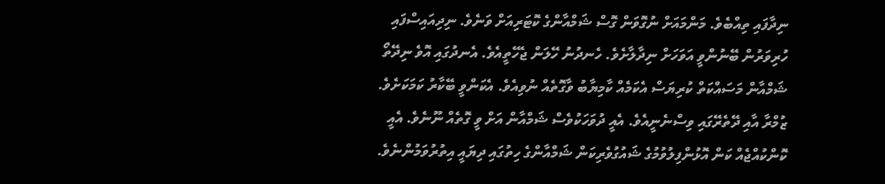ނިދާފައި ތިއްބެވެ. މަންމައަށް ނުގޮވަން ގޮސް ޝަމްއާންގެ ކޮޓަރިއަށް ވަނެވެ. ނިދިއައިސްފައި ހުރިވަރުން ބޭނުންވީ އަވަހަށް ނިދާލާށެވެ. ހެނދުނު ހޭލަން ޖެހޭތީއެވެ. އެނދުގައި އޮވެ ނިދޭތޯ ޝަމްއާން މަސައްކަތް ކުރިޔަސް އެކަމެއް ކާމިޔާބު ވާގޮތެއް ނުވިއެވެ. އެކަންވީ ބޭކާރު ކަމަކަށެވެ. ޒުމްރާ އާއި ދޭތެރޭގައި ވިސްނެނީއެވެ. އެއީ ދުވަހަކުވެސް ޝަމްއާން އަށް ވީ ގޮތެއް ނޫނެވެ. އެއީ ކޮންކުއްޖެއް ކަން އޮޅުންފިލުވުމުގެ ޝައުގުވެރިކަން ޝަމްއާންގެ ހިތުގައި ދިޔައީ އިތުރުވަމުންނެވެ.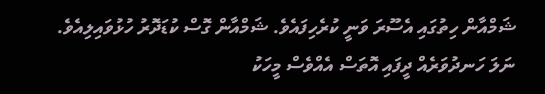ޝަމްއާން ހިތުގައި އެސޫރަ ވަނީ ކުރެހިފައެވެ. ޝަމްއާން ގޮސް ކުޑަދޮރު ހުޅުވައިލިއެވެ. ނަލަ ހަނދުވަރެއް ދީފައި އޮތަސް އެއްވެސް މީހަކު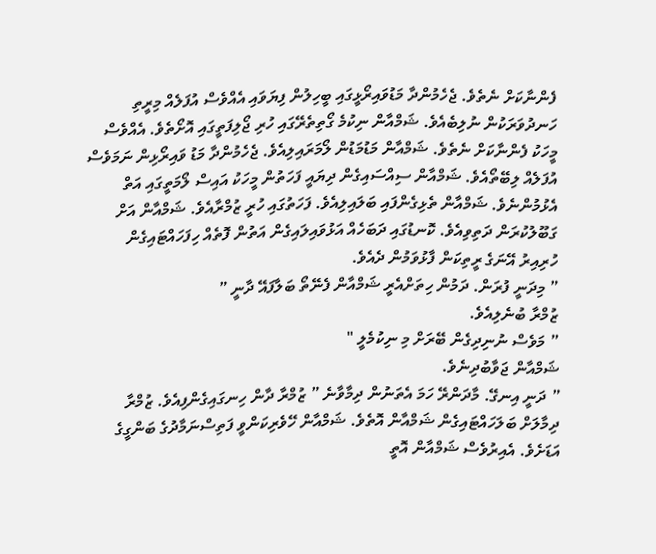ފެންނާކަށް ނެތެވެ. ޖެހެމުންދާ މަޑުވައިރޯޅީގައި ބީހިލުން ފިޔަވައި އެއްވެސް އުފަލެއް މިރީތި ހަނދުވަރަކުން ނުލިބެއެވެ. ޝަމްއާން ނިކުމެ ގޯތިތެރޭގައި ހުރި ޖޯލިފަތީގައި އޮށޯތެވެ. އެއްވެސް މީހަކު ފެންނާކަށް ނެތެވެ. ޝަމްއާން މަޑުމަޑުން ލޯމަރައިލިއެވެ. ޖެހެމުންދާ މަޑު ވައިރޯޅިން ނަމަވެސް އުފަލެއް ލިބޭތޯއެވެ. ޝަމްއާން ސިއްސައިގެން ދިޔައީ ފަހަތުން މީހަކު އައިސް ލޯމަތީގައި އަތް އެޅުމުންނެވެ. ޝަމްއާން ތެޅިގެންފައި ބަލައިލިއެވެ. ފަހަތުގައި ހުރީ ޒުމްރާއެވެ. ޝަމްއާން އަށް ގަބޫލުކުރަން ދަތިވިއެވެ. ކޮނޑުގައި ދަބަހެއް އަޅުވައިލައިގެން އަތުން ފޮތެއް ހިފަހައްޓައިގެން ހުރިއިރު އޭނަގެ ރީތިކަން ފާޅުވަމުން ދެއެވެ.
” މިދަނީ ފުރަން. ދަމުން ހިތަށްއެރީ ޝަމްއާން ފެނޭތޯ ބަލާފައޭ ދާނީ ”
ޒުމްރާ ބުނެލިއެވެ.
” މަވެސް ނުނިދިގެން ބޭރަށް މި ނިކުމެލީ "
ޝަމްއާން ޖަވާބުދިނެވެ.
” ދަނީ އިނގޭ. މާދަންރޭ ހަމަ އެތަނުން ދިމާވާނެ ” ޒުމްރާ ދާން ހިނގައިގެންފިއެވެ. ޒުމްރާ ދިމާލަށް ބަލަހައްޓައިގެން ޝަމްއާން އޮތެވެ. ޝަމްއާން ހޭވެރިކަންވީ ފަތިސްނަމާދުގެ ބަންގީގެ އަޑަށެވެ. އެއިރުވެސް ޝަމްއާން އޮތީ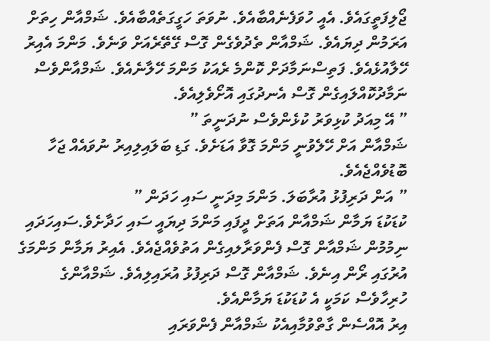ޖޯލިފަތީގައެވެ. އެއީ ހުވަފެނެއްބާއެވެ. ނުވަތަ ހަގީގަތެއްބާއެވެ. ޝަމްއާން ހިތަށް އަރަމުން ދިޔައެވެ. ޝަމްއާން ތެދުވެގެން ގޮސް ގޭތޭރެއަށް ވަނެވެ. މަންމަ އެއިރު ހޭލާއުޅެއެވެ. ފަތިސްނަމާދަށް ކޮންމެ ރެއަކު މަންމަ ހޭލާނެއެވެ. ޝަމްއާންވެސް ނަމާދުކޮއްލައިގެން ގޮސް އެނދުގައި އޮށޯވެލިއެވެ.
” އޭ މިއަދު ކުޅިވަރު ކުޅެންވެސް ނުދަނީތަ ”
ޝަމްއާން އަށް ހޭލެވުނީ މަންމަ ގޮވާ އަޑަށެވެ. ގަޑި ބަލައިލިއިރު ނުވައެއް ޖަހާ ބޮޑުވެއްޖެއެވެ.
” އަން ދަރިފުޅު އުރާބަލަ. މަންމަ މިދަނީ ސައި ހަދަން ”
ކުޑަކުޑަ ޔަމާން ޝަމްއާން އަތަށް ދީފައި މަންމަ ދިޔައީ ސައި ހަދާށެވެ.ސައިހަދައި ނިމުމުން ޝަމްއާން ގޮސް ފެންވަރާލއިގެން އަތުވެއްޖެއެވެ. އެއިރު ޔަމާން މަންމަގެ އުރުގައި ރޯން އިނެވެ. ޝަމްއާން ގޮސް ދަރިފުޅު އުރައިލިއެވެ. ޝަމްއާންގެ ހުރިހާވެސް ކަމަކީ އެ ކުޑަކުޑަ ޔަމާންއެވެ.
އިރު އޮއްސެން ގާތްވުމާއިއެކު ޝަމްއާން ފެންވަރައި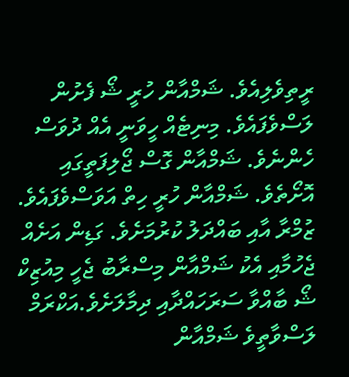ރީތިވެލިއެވެ. ޝަމްއާން ހުރީ ޝޯ ފެށުން ލަސްވެފައެވެ. މިނިޓެއް ހީވަނީ އެއް ދުވަސް ހެންނެވެ. ޝަމްއާން ގޮސް ޖޯލިފަތީގައި އޮށޯތެވެ. ޝަމްއާން ހުރީ ހިތް އަވަސްވެފައެވެ. ޒުމްރާ އާއި ބައްދަލު ކުރުމަށެވެ. ގަޑިން އަށެއް ޖެހުމާއި އެކު ޝަމްއާން މިސްރާބު ޖެހީ މިއުޒިކް ޝޯ ބާއްވާ ސަރަހައްދާއި ދިމާލަށެވެ.އަކްރަމް ލަސްވާތީވެ ޝަމްއާން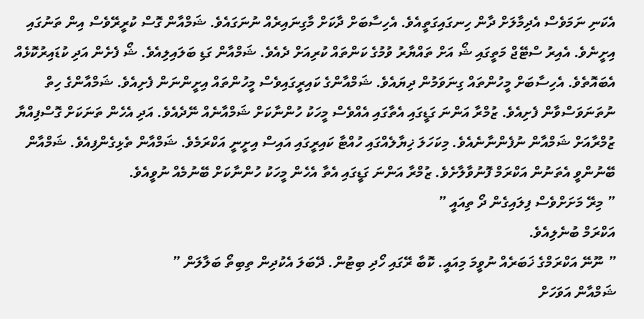އެކަނި ނަމަވެސް އެދިމާލަށް ދާން ހިނގައިގަތީއެވެ. އެހިސާބަށް ދާކަށް މާގިނައިރެއް ނުނަގައެވެ. ޝަމްއާން ގޮސް ކުރީރޭވެސް އިން ތަނުގައި އިށީނެވެ. އެއިރު ސްޓޭޖް މަތީގައި ޝޯ އަށް ތައްޔާރު ވުމުގެ ކަންތައް ކުރިއަށް ދެއެވެ. ޝަމްއާން ގަޑި ބަލައިލިއެވެ. ޝޯ ފެށެން އަދި ކުޑައިރުކޮޅެއް އެބައޮތެވެ. އެހިސާބަށް މީހުންތައް ގިނަވަމުން ދިޔައެވެ. ޝަމްއާންގެ ކައިރީގައިވެސް މީހުންތައް އިށީންނަން ފެށިއެވެ. ޝަމްއާންގެ ހިތް ނުތަނަވަސްވާން ފެށިއެވެ. ޒުމްރާ އަންނަ ގަޑީގައި އެތާގައި އެއްވެސް މީހަކު ހުންނާކަށް ޝަމްއާނެއް ނޭދެއެވެ. އަދި އެހެން ތަނަކަށް ގޮސްފިއްޔާ ޒުމްރާއަށް ޝަމްއާން ނުފެންނާނެއެވެ. މިކަހަލަ ޚިޔާލެއްގައި ހުއްޓާ ކައިރީގައި އައިސް އިށީނީ އަކްރަމެވެ. ޝަމްއާން ތެޅިގެންފިއެވެ. ޝަމްއާން ބޭނުންވީ އެތަނުން އަކްރަމް ފޮނުވާލާށެވެ. ޒުމްރާ އަންނަ ގަޑީގައި އެތާ އެހެން މީހަކު ހުންނާކަށް ބޭނުމެއް ނުވީއެވެ.
” މިރޭ މަށަށްވެސް ފިލައިގެން ދޯ ތިއައީ ”
އަކްރަމް ބުނެލިއެވެ.
” ނޫނޭ އަކްރަމްގެ ޚަބަރެއް ނުވީމަ މިއައީ. ކޮބާ ރޭގައި ހޯދި ބިޓުން. ދޭބަލަ އެކުދިން ތިބިތޯ ބަލާލަން ”
ޝަމްއާން އަވަހަށް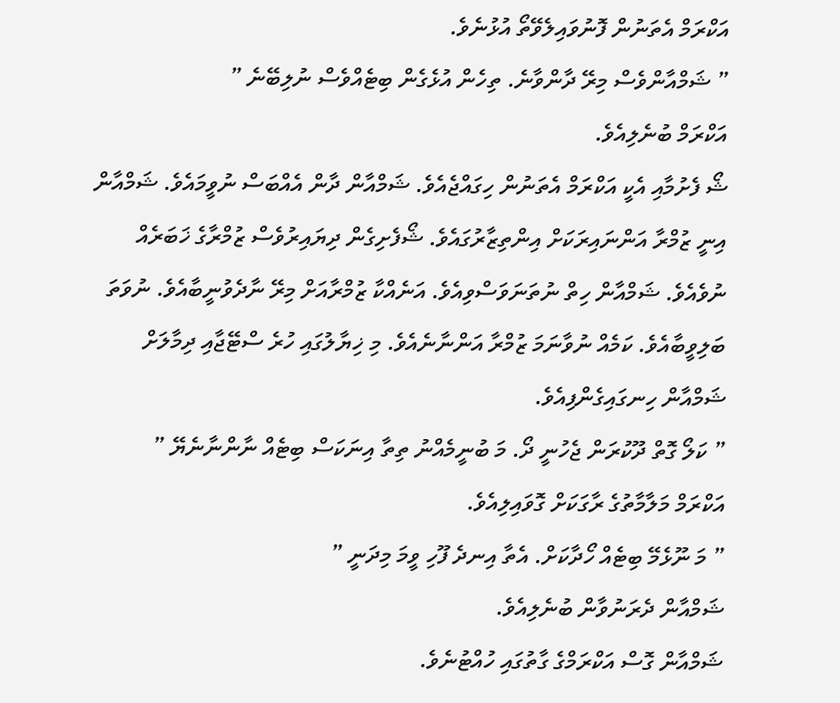އަކްރަމް އެތަނުން ފޮނުވައިލެވޭތޯ އުޅުނެވެ.
” ޝަމްއާންވެސް މިރޭ ދާންވާނެ. ތިހެން އުޅެގެން ބިޓެއްވެސް ނުލިބޭނެ ”
އަކްރަމް ބުނެލިއެވެ.
ޝޯ ފެށުމާއި އެކީ އަކްރަމް އެތަނުން ހިގައްޖެއެވެ. ޝަމްއާން ދާން އެއްބަސް ނުވީމައެވެ. ޝަމްއާން އިނީ ޒުމްރާ އަންނައިރަކަށް އިންތިޒާރުގައެވެ. ޝޯފެށިގެން ދިޔައިރުވެސް ޒުމްރާގެ ޚަބަރެއް ނުވެއެވެ. ޝަމްއާން ހިތް ނުތަނަވަސްވިއެވެ. އަނެއްކާ ޒުމްރާއަށް މިރޭ ނާދެވުނީބާއެވެ. ނުވަތަ ބަލިވީބާއެވެ. ކަމެއް ނުވާނަމަ ޒުމްރާ އަންނާނެއެވެ. މި ޚިޔާލުގައި ހުރެ ސްޓޭޖާއި ދިމާލަށް ޝަމްއާން ހިނގައިގެންފިއެވެ.
” ކަލޯ ގޮތް ދޫކުރަން ޖެހުނީ ދޯ. މަ ބުނީމެއްނު ތިތާ އިނަކަސް ބިޓެއް ނާންނާނެޔޭ ”
އަކްރަމް މަލާމާތުގެ ރާގަކަށް ގޮވައިލިއެވެ.
” މަ ނޫޅެމޭ ބިޓެއް ހޯދާކަށް. އެތާ އިނދެ ފޫހި ވީމަ މިދަނީ ”
ޝަމްއާން ދެރަނުވާން ބުނެލިއެވެ.
ޝަމްއާން ގޮސް އަކްރަމްގެ ގާތުގައި ހުއްޓުނެވެ.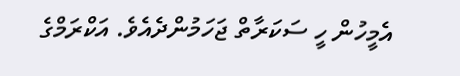އެމީހުން ހީ ސަކަރާތް ޖަހަމުންދެއެވެ. އަކްރަމްގެ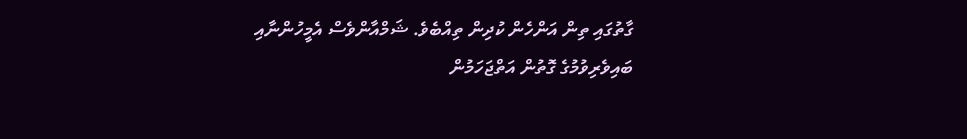ގާތުގައި ތިން އަންހެން ކުދިން ތިއްބެވެ. ޝަމްއާންވެސް އެމީހުންނާއި ބައިވެރިވުމުގެ ގޮތުން އަތްޖަހަމުން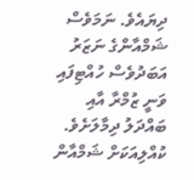ދިޔައެވެ. ނަމަވެސް ޝަމްއާންގެ ނަޒަރު އަބަދުވެސް ހުއްޓިފައި ވަނީ ޒުމްރާ އާއި ބައްދަލު ދިމާލަށެވެ. ކުއްލިއަކަށް ޝަމްއާން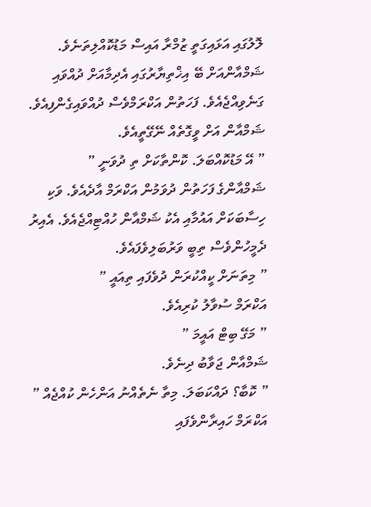ލޮލުގައި އަޅައިގަތީ ޒުމްރާ އައިސް މަޑުކޮއްލިތަނެވެ. ޝަމްއާންއަށް ބޭ އިޚްތިޔާރުގައި އެދިމާއަށް ދުއްވައި ގަނެވިއްޖެއެވެ. ފަހަތުން އަކްރަމްވެސް ދުއްވައިގެންފިއެވެ. ޝަމްއާން އަށް ވީގޮތެއް ނޭގޭތީއެވެ.
” އޭ މަޑުކޮއްބަލަ. ކޮންތާކަށް ތި ދުވަނީ ”
ޝަމްއާންގެ ފަހަތުން ދުވަމުން އަކްރަމް އާދެއެވެ. ވަކި ހިސާބަކަށް އައުމާއި އެކު ޝަމްއާން ހުއްޓިއްޖެއެވެ. އެއިރު ދެމީހުންވެސް ތިބީ ވަރުބަލިވެފައެވެ.
” މިތަނަށް ކީއްކުރަން ދުވެފައި ތިއައީ ”
އަކްރަމް ސުވާލު ކުރިއެވެ.
” މަގޭ ބިޓް އައީމަ ”
ޝަމްއާން ޖަވާބު ދިނެވެ.
” ކޮބާ؟ ދައްކަބަލަ. މިތާ ނެތެއްނު އަންހެން ކުއްޖެއް ”
އަކްރަމް ހައިރާންވެފައި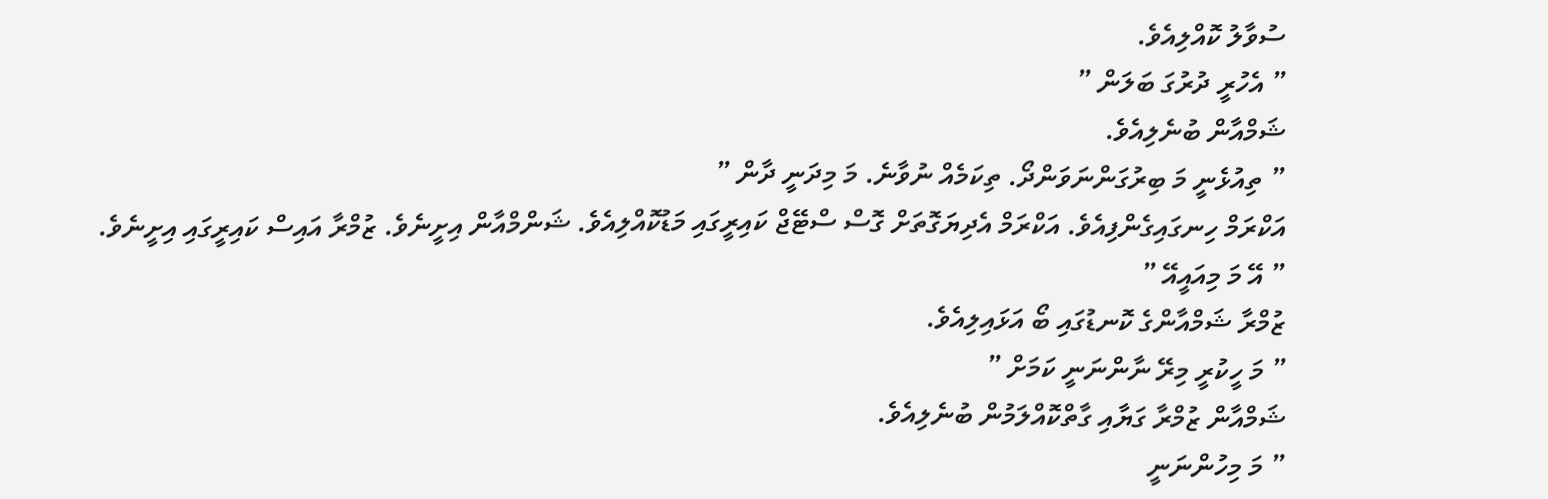ސުވާލު ކޮއްލިއެވެ.
” އެހުރީ ދުރުގަ ބަލަން ”
ޝަމްއާން ބުނެލިއެވެ.
” ތިއުޅެނީ މަ ބިރުގަންނަވަންދޯ. ތިކަމެއް ނުވާނެ. މަ މިދަނީ ދާން ”
އަކްރަމް ހިނގައިގެންފިއެވެ. އަކްރަމް އެދިޔަގޮތަށް ގޮސް ސްޓޭޖް ކައިރީގައި މަޑުކޮއްލިއެވެ. ޝަންމްއާން އިށީނެވެ. ޒުމްރާ އައިސް ކައިރީގައި އިށީނެވެ.
” އޭ މަ މިއައީއޭ ”
ޒުމްރާ ޝަމްއާންގެ ކޮނޑުގައި ބޯ އަޅައިލިއެވެ.
” މަ ހީކުރީ މިރޭ ނާންނަނީ ކަމަށް ”
ޝަމްއާން ޒުމްރާ ގަޔާއި ގާތްކޮއްލަމުން ބުނެލިއެވެ.
” މަ މިހުންނަނީ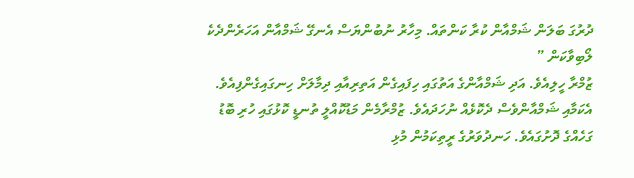ދުރުގަ ބަލަން ޝަމްއާން ކުރާ ކަންތައް. މިހާރު ނުބުންޔަސް އެނގޭ ޝަމްއާން އަހަރެންދެކެ ލޯބިވާކަން ”
ޒުމްރާ ހީލިއެވެ. އަދި ޝަމްއާންގެ އަތުގައި ހިފައިގެން އަތިރިއާއި ދިމާލަށް ހިނގައިގެންފިއެވެ. އެކަމާއި ޝަމްއާންވެސް ދެކޮޅެއް ނުހަދައެވެ. ޒުމްރާމެން މަޑުކޮއްލީ ތުނޑީ ކޮޅުގައި ހުރި ބޮޑު ގަހެއްގެ ދޮށުގައެވެ. ހަނދުވަރުގެ ރީތިކަމުން މުޅި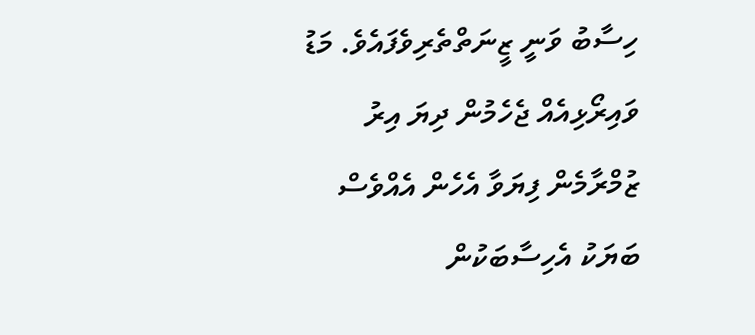ހިސާބު ވަނީ ޒީނަތްތެރިވެފައެވެ. މަޑު ވައިރޯޅިއެއް ޖެހެމުން ދިޔަ އިރު ޒުމްރާމެން ފިޔަވާ އެހެން އެއްވެސް ބަޔަކު އެހިސާބަކުން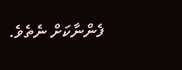ފެންނާކަށް ނެތެވެ.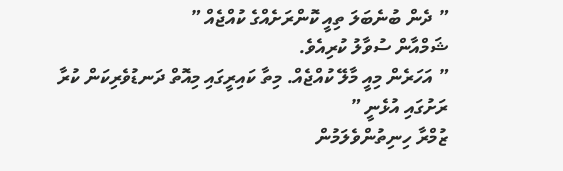” ދެން ބުނެބަލަ ތިއީ ކޮންރަށެއްގެ ކުއްޖެއް ”
ޝަމްއާން ސުވާލު ކުރިއެވެ.
” އަހަރެން މިއީ މާލޭ ކުއްޖެއް. މިތާ ކައިރީގައި މިއޮތް ދަނޑުވެރިކަން ކުރާ ރަށުގައި އުޅެނީ ”
ޒުމްރާ ހިނިތުންވެލަމުން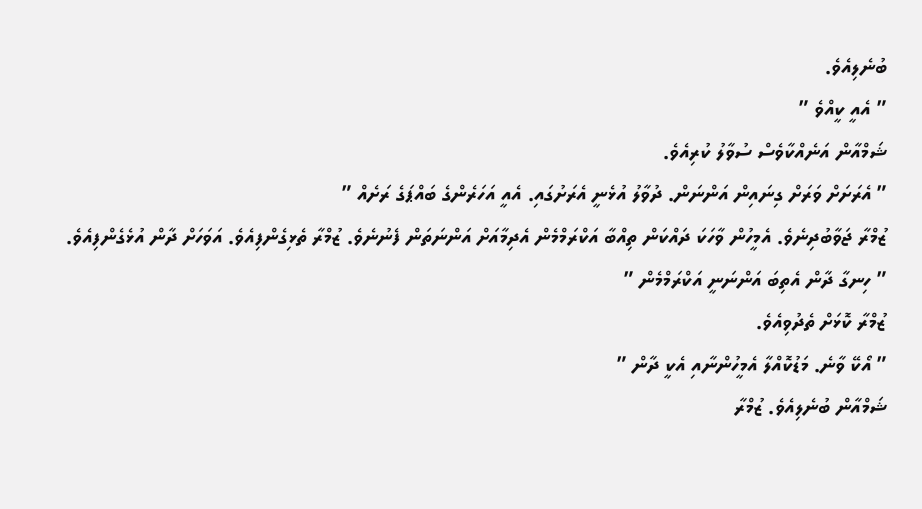ބުނެލިއެވެ.
” އެއީ ކީއްވެ ”
ޝަމްއާން އަނެއްކާވެސް ސުވާލު ކުރިއެވެ.
” އެރަށަށް ވަރަށް ގިނައިން އަންނަން. ދުވާލު އުޅެނީ އެރަށުގައި. އެއީ އަހަރެންގެ ބައްޕަގެ ރަށެއް ”
ޒުމްރާ ޖަވާބުދިނެވެ. އެމީހުން ވާހަކަ ދައްކަން ތިއްބާ އަކްރަމްމެން އެދިމާއަށް އަންނަތަން ފެނުނެވެ. ޒުމްރާ ތެޅިގެންފިއެވެ. އަވަހަށް ދާން އުޅެގެންފިއެވެ.
” ހިނގާ ދާން އެތިބަ އަންނަނީ އަކްރަމްމެން ”
ޒުމްރާ ކޮޅަށް ތެދުވިއެވެ.
” އޯކޭ ވާނެ. މަޑުކޮއްލާ އެމީހުންނާއި އެކީ ދާން ”
ޝަމްއާން ބުނެލިއެވެ. ޒުމްރާ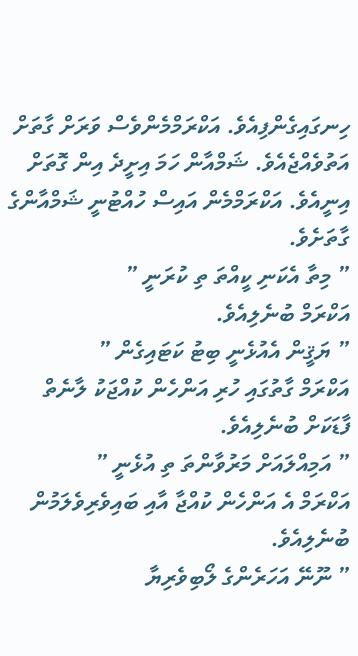ހިނގައިގެންފިއެވެ. އަކްރަމްމެންވެސް ވަރަށް ގާތަށް އަތުވެއްޖެއެވެ. ޝަމްއާން ހަމަ އިށީދެ އިން ގޮތަށް އިނީއެވެ. އަކްރަމްމެން އައިސް ހުއްޓުނީ ޝަމްއާންގެ ގާތަށެވެ.
” މިތާ އެކަނި ކީއްތަ ތި ކުރަނީ ”
އަކްރަމް ބުނެލިއެވެ.
” ޔަޤީން އެއުޅެނީ ބިޓު ކަޓައިގެން ”
އަކްރަމް ގާތުގައި ހުރި އަންހެން ކުއްޖަކު ލާނެތް ފާޑަކަށް ބުނެލިއެވެ.
” އަމިއްލައަށް މަރުވާންތަ ތި އުޅެނީ ”
އަކްރަމް އެ އަންހެން ކުއްޖާ އާއި ބައިވެރިވެލަމުން ބުނެލިއެވެ.
” ނޫނޭ އަހަރެންގެ ލޯބިވެރިޔާ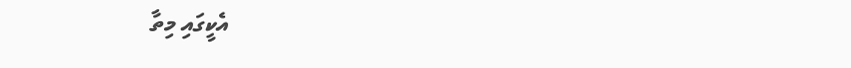އެކީގައި މިތާ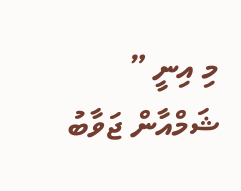މި އިނީ ”
ޝަމްއާން ޖަވާބު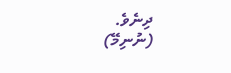ދިނެވެ.
(ނުނިމޭ)